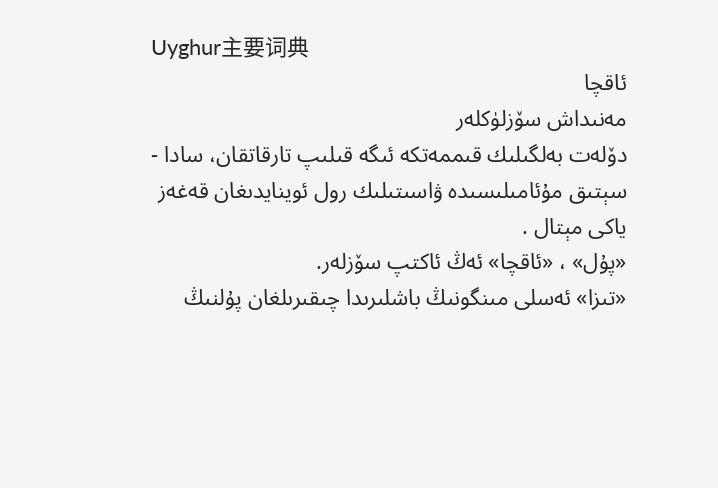Uyghur主要词典
ئاقچا
مەنىداش سۆزلۈكلەر
دۆلەت بەلگىلىك قىممەتكە ئىگە قىلىپ تارقاتقان، سادا - سېتىق مۇئامىلىسىدە ۋاسىتىلىك رول ئوينايدىغان قەغەز ياكى مېتال .
«پۇل» ، «ئاقچا» ئەڭ ئاكتپ سۆزلەر.
«تىزا» ئەسلى مىنگونىڭ باشلىرىدا چىقىرىلغان پۇلنىڭ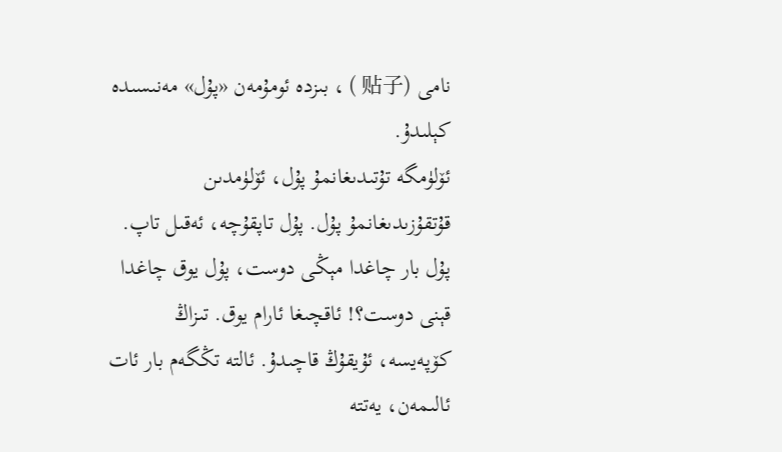نامى (贴子 ) ، بىزدە ئومۇمەن «پۇل» مەنىسىدە كېلىدۇ.
ئۆلۈمگە تۇتىدىغانمۇ پۇل، ئۆلۈمدىن قۇتقۇزىدىغانمۇ پۇل. پۇل تاپقۇچە، ئەقىل تاپ. پۇل بار چاغدا مېڭى دوست، پۇل يوق چاغدا قېنى دوست؟! ئاقچىغا ئارام يوق. تىزاڭ كۆپەيسە، ئۇيقۇڭ قاچىدۇ. ئالتە تڭگەم بار ئات ئالىمەن، يەتتە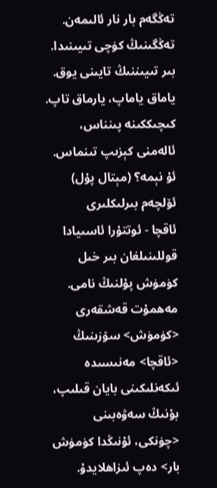تەڭگەم بار نار ئالىمەن. تەڭگىنىڭ كۈچى تىيىنىدا. بىر تىيىننىڭ تايىنى يوق. ياماق ياماپ، يارماق تاپ. كىچىككىنە پىنناس، ئالەمنى كېزىپ تىنماس. ئۇ نېمە؟ (مېتال پۇل)
ئۆلچەم بىرلىكلىرى
ئاقچا - ئوتتۇرا ئاسىيادا قوللىنىلغان بىر خىل كۈمۈش پۇلنىڭ نامى. مەھمۇت قەشقەرى <كۈمۈش> سۆزىنىڭ <ئاقچا> مەنىسىدە ئىكەنلىكىنى بايان قىلىپ، بۇنىڭ سەۋەبىنى <چۈنكى، ئۇنىڭدا كۈمۈش بار> دەپ ئىزاھلايدۇ.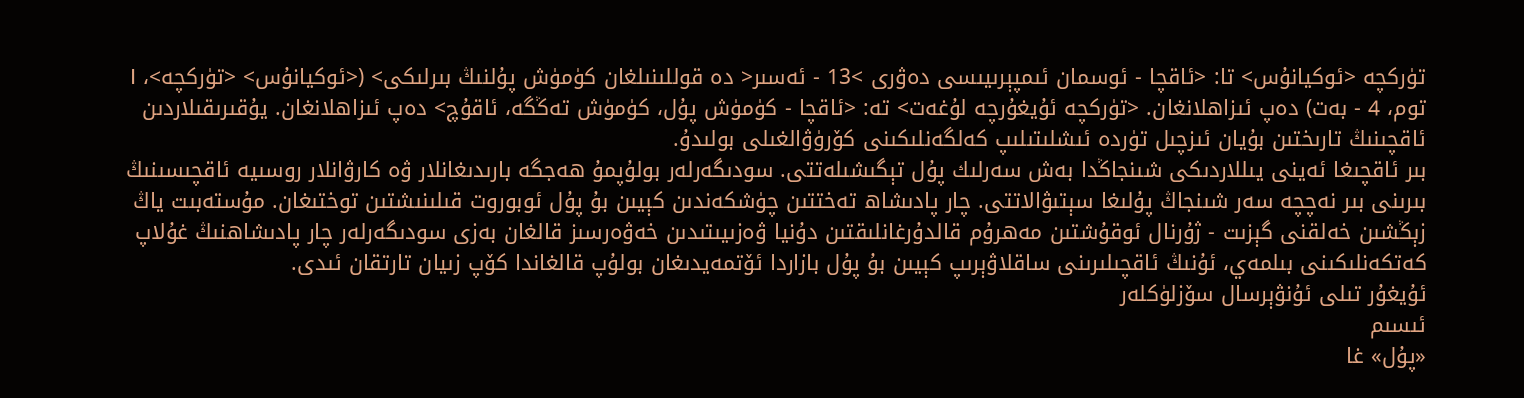تۈركچە <ئوكيانۇس> تا: <ئاقچا - ئوسمان ئىمپېرىيىسى دەۋرى >13 - ئەسىر< دە قوللىنىلغان كۈمۈش پۇلنىڭ بىرلىكى> (<ئوكيانۇس> <تۈركچە>، Ⅰ توم، 4 - بەت) دەپ ئىزاھلانغان. <تۈركچە ئۇيغۇرچە لۇغەت> تە: <ئاقچا - كۈمۈش پۇل، كۈمۈش تەڭگە، ئاقۇچ> دەپ ئىزاھلانغان. يۇقىرىقىلاردىن ئاقچىنىڭ تارىختىن بۇيان ئىزچىل تۈردە ئىشلىتىلىپ كەلگەنلىكىنى كۆرۈۋالغىلى بولىدۇ.
بىر ئاقچىغا ئەينى يىللاردىكى شىنجاڭدا بەش سەرلىك پۇل تېگىشىلەتتى. سودىگەرلەر بولۇپمۇ ھەجگە بارىدىغانلار ۋە كارۋانلار روسىيە ئاقچىسىنىڭ بىرىنى بىر نەچچە سەر شىنجاڭ پۇلىغا سېتىۋالاتتى. چار پادىشاھ تەختتىن چۈشكەندىن كېيىن بۇ پۇل ئوبوروت قىلىنىشتىن توختىغان. مۇستەبىت ياڭ زېڭشىن خەلقنى گېزىت - ژۇرنال ئوقۇشتىن مەھرۇم قالدۇرغانلىقتىن دۇنيا ۋەزىيىتىدىن خەۋەرسىز قالغان بەزى سودىگەرلەر چار پادىشاھنىڭ غۇلاپ كەتكەنلىكىنى بىلمەي، ئۇنىڭ ئاقچىلىرىنى ساقلاۋېرىپ كېيىن بۇ پۇل بازاردا ئۆتمەيدىغان بولۇپ قالغاندا كۆپ زىيان تارتقان ئىدى.
ئۇيغۇر تىلى ئۇنۋېرسال سۆزلۈكلەر
ئىسىم
«پۇل» غا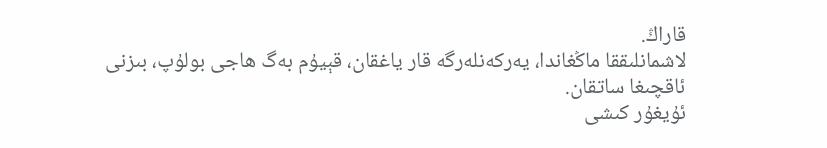قاراڭ.
لاشمانلىققا ماڭغاندا، يەركەنلەرگە قار ياغقان، قېيۇم بەگ ھاجى بولۇپ، بىزنى ئاقچىغا ساتقان.
ئۇيغۇر كىشى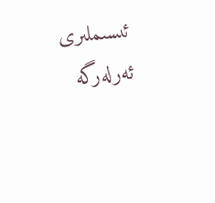ئىسىملىرى
ئەرلەرگە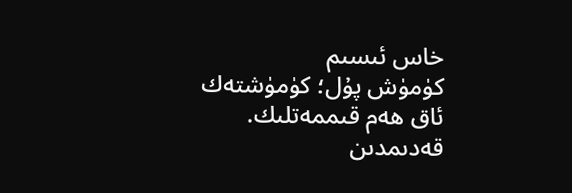خاس ئىسىم
كۈمۈش پۇل؛ كۈمۈشتەك ئاق ھەم قىممەتلىك. قەدىمدىن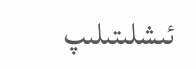ئىشلىتىلىپ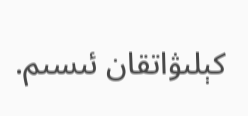كېلىۋاتقان ئىسىم.